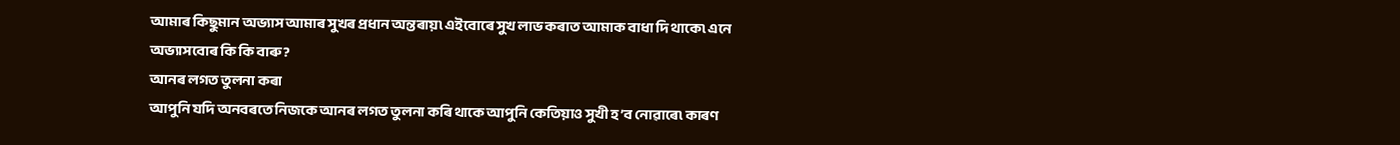আমাৰ কিছুমান অভ্যাস আমাৰ সুখৰ প্ৰধান অন্তৰায়৷ এইবোৰে সুখ লাভ কৰাত আমাক বাধা দি থাকে৷ এনে অভ্যাসবোৰ কি কি বাৰু?
আনৰ লগত তুলনা কৰা
আপুনি যদি অনবৰতে নিজকে আনৰ লগত তুলনা কৰি থাকে আপুনি কেতিয়াও সুখী হ’ব নোৱাৰে৷ কাৰণ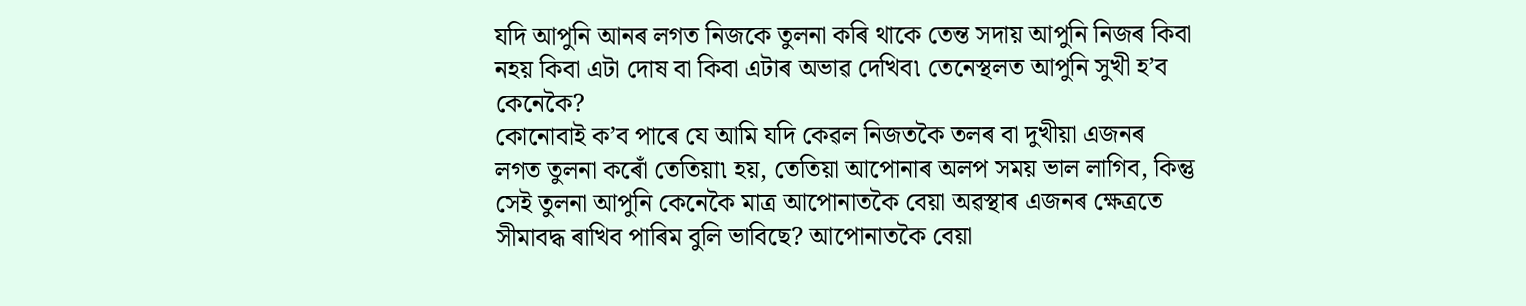যদি আপুনি আনৰ লগত নিজকে তুলনা কৰি থাকে তেন্ত সদায় আপুনি নিজৰ কিবা নহয় কিবা এটা দোষ বা কিবা এটাৰ অভাৱ দেখিব৷ তেনেস্থলত আপুনি সুখী হ’ব কেনেকৈ?
কোনোবাই ক’ব পাৰে যে আমি যদি কেৱল নিজতকৈ তলৰ বা দুখীয়া এজনৰ লগত তুলনা কৰোঁ তেতিয়া৷ হয়, তেতিয়া আপোনাৰ অলপ সময় ভাল লাগিব, কিন্তু সেই তুলনা আপুনি কেনেকৈ মাত্ৰ আপোনাতকৈ বেয়া অৱস্থাৰ এজনৰ ক্ষেত্ৰতে সীমাবদ্ধ ৰাখিব পাৰিম বুলি ভাবিছে? আপোনাতকৈ বেয়া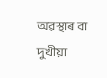অৱস্থাৰ বা দুখীয়া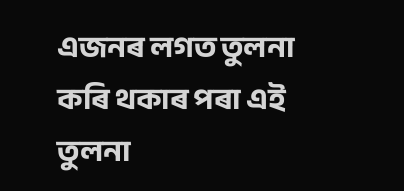এজনৰ লগত তুলনা কৰি থকাৰ পৰা এই তুলনা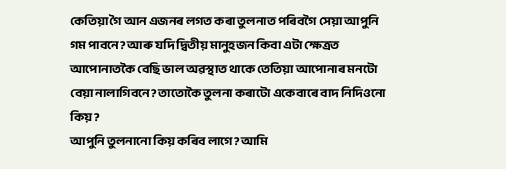কেতিয়া গৈ আন এজনৰ লগত কৰা তুলনাত পৰিবগৈ সেয়া আপুনি গম পাবনে? আৰু যদি দ্বিতীয় মানুহজন কিবা এটা ক্ষেত্ৰত আপোনাতকৈ বেছি ভাল অৱস্থাত থাকে তেতিয়া আপোনাৰ মনটো বেয়া নালাগিবনে? তাতোকৈ তুলনা কৰাটো একেবাৰে বাদ নিদিওনো কিয়?
আপুনি তুলনানো কিয় কৰিব লাগে? আমি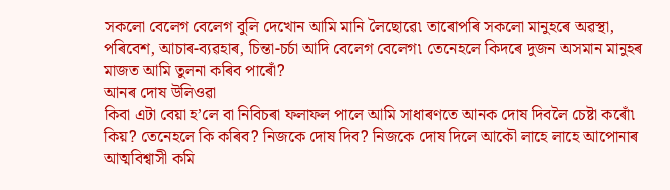সকলো বেলেগ বেলেগ বুলি দেখোন আমি মানি লৈছোৱে৷ তাৰোপৰি সকলো মানুহৰে অৱস্থা, পৰিবেশ, আচাৰ-ব্যৱহাৰ, চিন্তা-চর্চা আদি বেলেগ বেলেগ৷ তেনেহলে কিদৰে দুজন অসমান মানুহৰ মাজত আমি তুলনা কৰিব পাৰোঁ?
আনৰ দোষ উলিওৱা
কিবা এটা বেয়া হ’লে বা নিবিচৰা ফলাফল পালে আমি সাধাৰণতে আনক দোষ দিবলৈ চেষ্টা কৰোঁ৷ কিয়? তেনেহলে কি কৰিব? নিজকে দোষ দিব? নিজকে দোষ দিলে আকৌ লাহে লাহে আপোনাৰ আত্মবিশ্বাসী কমি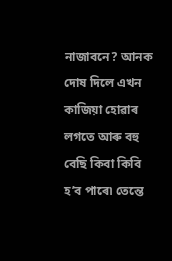নাজাবনে? আনক দোষ দিলে এখন কাজিয়া হোৱাৰ লগতে আৰু বহু বেছি কিবা কিবি হ’ব পাৰে৷ তেন্তে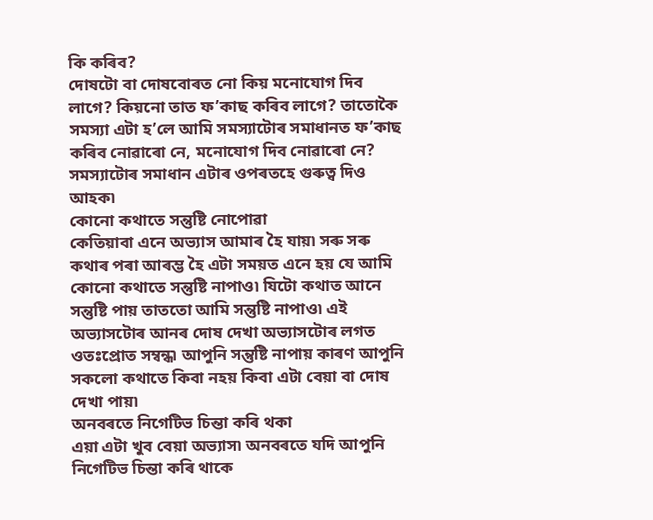কি কৰিব?
দোষটো বা দোষবোৰত নো কিয় মনোযোগ দিব লাগে? কিয়নো তাত ফ’কাছ কৰিব লাগে? তাতোকৈ সমস্যা এটা হ’লে আমি সমস্যাটোৰ সমাধানত ফ’কাছ কৰিব নোৱাৰো নে, মনোযোগ দিব নোৱাৰো নে? সমস্যাটোৰ সমাধান এটাৰ ওপৰতহে গুৰুত্ব দিও আহক৷
কোনো কথাতে সন্তুষ্টি নোপোৱা
কেতিয়াবা এনে অভ্যাস আমাৰ হৈ যায়৷ সৰু সৰু কথাৰ পৰা আৰম্ভ হৈ এটা সময়ত এনে হয় যে আমি কোনো কথাতে সন্তুষ্টি নাপাও৷ যিটো কথাত আনে সন্তুষ্টি পায় তাততো আমি সন্তুষ্টি নাপাও৷ এই অভ্যাসটোৰ আনৰ দোষ দেখা অভ্যাসটোৰ লগত ওতঃপ্ৰোত সম্বন্ধ৷ আপুনি সন্তুষ্টি নাপায় কাৰণ আপুনি সকলো কথাতে কিবা নহয় কিবা এটা বেয়া বা দোষ দেখা পায়৷
অনবৰতে নিগেটিভ চিন্তা কৰি থকা
এয়া এটা খুব বেয়া অভ্যাস৷ অনবৰতে যদি আপুনি নিগেটিভ চিন্তা কৰি থাকে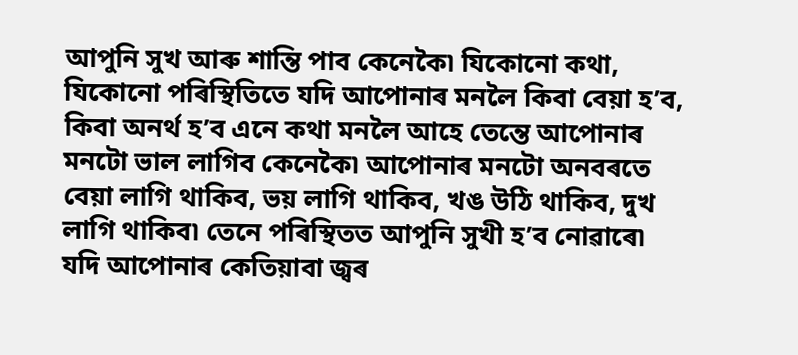আপুনি সুখ আৰু শান্তি পাব কেনেকৈ৷ যিকোনো কথা, যিকোনো পৰিস্থিতিতে যদি আপোনাৰ মনলৈ কিবা বেয়া হ’ব, কিবা অনর্থ হ’ব এনে কথা মনলৈ আহে তেন্তে আপোনাৰ মনটো ভাল লাগিব কেনেকৈ৷ আপোনাৰ মনটো অনবৰতে বেয়া লাগি থাকিব, ভয় লাগি থাকিব, খঙ উঠি থাকিব, দুখ লাগি থাকিব৷ তেনে পৰিস্থিতত আপুনি সুখী হ’ব নোৱাৰে৷
যদি আপোনাৰ কেতিয়াবা জ্বৰ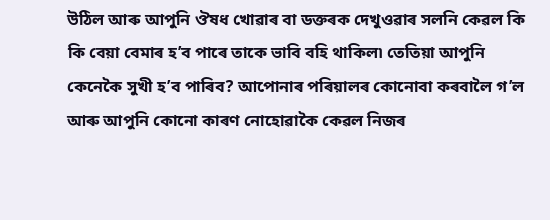উঠিল আৰু আপুনি ঔষধ খোৱাৰ বা ডক্তৰক দেখুওৱাৰ সলনি কেৱল কি কি বেয়া বেমাৰ হ’ব পাৰে তাকে ভাবি বহি থাকিল৷ তেতিয়া আপুনি কেনেকৈ সুখী হ’ব পাৰিব? আপোনাৰ পৰিয়ালৰ কোনোবা কৰবালৈ গ’ল আৰু আপুনি কোনো কাৰণ নোহোৱাকৈ কেৱল নিজৰ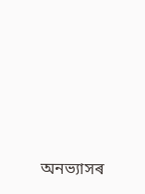অনভ্যাসৰ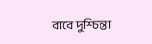বাবে দুশ্চিন্তা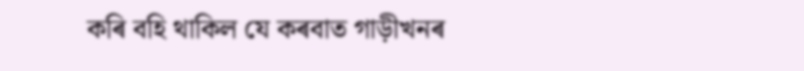কৰি বহি থাকিল যে কৰবাত গাড়ীখনৰ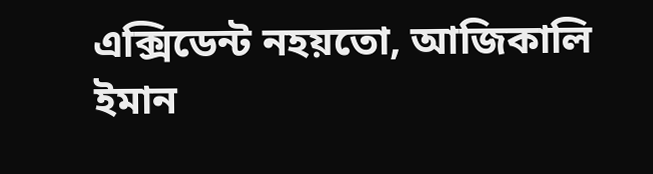এক্সিডেন্ট নহয়তো, আজিকালি ইমান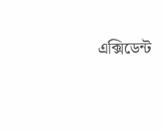এক্সিডেন্ট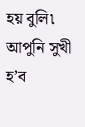হয় বুলি৷ আপুনি সুখী হ’ব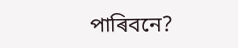পাৰিবনে?